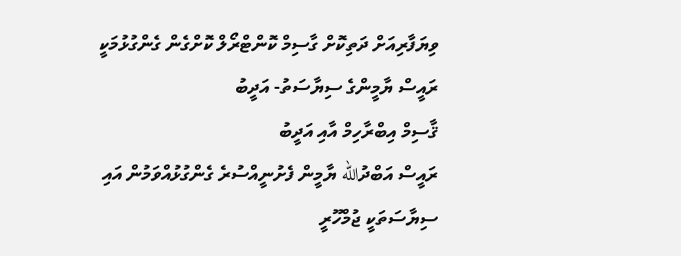ވިޔަފާރިއަށް ދަތިކޮށް ގާސިމް ކޮންޓްރޯލް ކޮށްގެން ގެންގުޅުމަކީ ރައީސް ޔާމީންގެ ސިޔާސަތު- އަދީބު
ޤާސިމް އިބްރާހިމް އާއި އަދީބު
ރައީސް އަބްދުالله ޔާމީން ފެށުނީއްސުރެ ގެންގުޅުއްވަމުން އައި ސިޔާސަތަކީ ޖުމްހޫރީ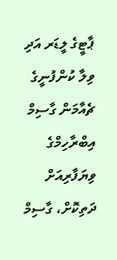ޕާޓީގެ ލީޑަރ އަދި ވިލާ ކުންފުނީގެ ޗެއާމަން ގާސިމް އިބްރާހިމްގެ ވިޔަފާރިއަށް ދަތިކޮށް، ގާސިމް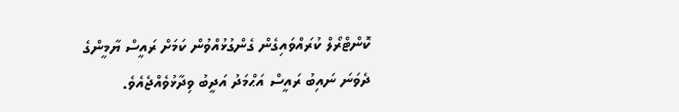ކޮންޓްރޯލް ކުރައްވައިގެން ގެންގުޅުއްވުން ކަމަށް ރައީސް ޔާމީންގެ ދެވަނަ ނައިބު ރައީސް އަޙްމަދު އަދީބު ވިދާޅުވެއްޖެއެވެ.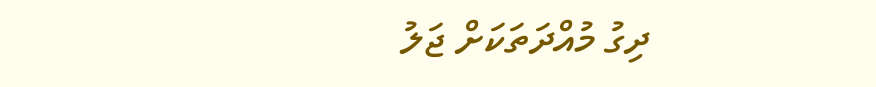ދިގު މުއްދަތަކަށް ޖަލު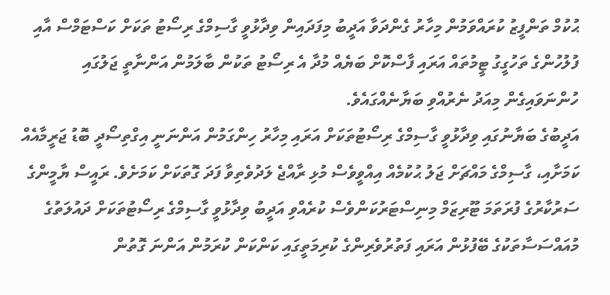ޙުކުމް ތަންފީޒު ކުރައްވަމުން މިހާރު ގެންދަވާ އަދީބު މިފަދައިން ވިދާޅުވީ ގާސިމްގެ ރިސޯޓު ތަކަށް ކަސްޓަމްސް އާއި ފުލުހުންގެ ތަހުގީގު ޓީމުތައް އަރައި ފާސްކޮށް ބަޔެއް މުދާ އެ ރިސޯޓު ތަކުން ބާލަމުން އަންނާތީ ޖަލުގައި ހުންނަވައިގެން މިއަދު ނެރުއްވި ބަޔާނެއްގައެވެ.
އަދީބުގެ ބަޔާނުގައި ވިދާޅުވީ ގާސިމްގެ ރިސޯޓުތަކަށް އަރައި މިހާރު ހިންގަމުން އަންނަނީ އިގްތިސޯދީ ބޮޑު ޖަރީމާއެއް ކަމަށާއި، ގާސިމްގެ މައްޗަށް ޖަލު ޙުކުމެއް އިއްވީވެސް މުޅި ރާއްޖެ ލަދުވެތިވާ ފަދަ ގޮތަކަށް ކަމަށެވެ. ރައީސް ޔާމީންގެ ސަރުކާރުގެ ފުރަތަމަ ޓޫރިޒަމް މިނިސްޓަރުކަންވެސް ކުރެއްވި އަދީބު ވިދާޅުވީ ގާސިމްގެ ރިސޯޓުތަކަށް ދައުލަތުގެ މުއައްސަސާތަކުގެ ބޭފުޅުން އަރައި ފަތުރުވެރިންގެ ކުރިމަތީގައި ކަންކަން ކުރަމުން އަންނަ ގޮތުން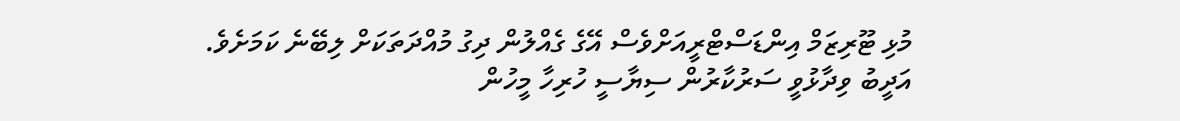މުޅި ޓޫރިޒަމް އިންޑަސްޓްރީއަށްވެސް އޭގެ ގެއްލުން ދިގު މުއްދަތަކަށް ލިބޭނެ ކަމަށެވެ.
އަދީބު ވިދާޅުވީ ސަރުކާރުން ސިޔާސީ ހުރިހާ މީހުން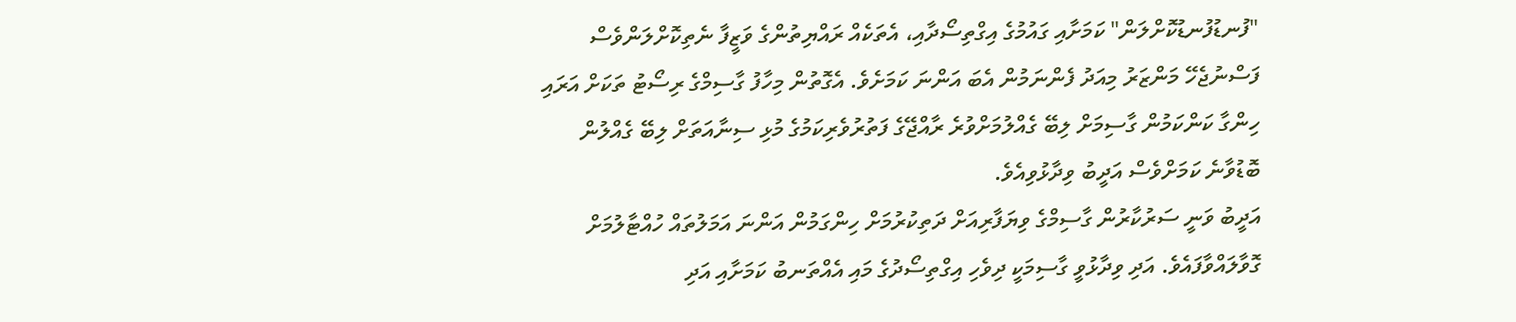"ފުނޑުފުނޑުކޮށްލަން" ކަމަށާއި ގައުމުގެ އިގްތިސޯދާއި، އެތަކެއް ރައްޔިތުންގެ ވަޒީފާ ނެތިކޮށްލަންވެސް ފަސްނުޖެހޭ މަންޒަރު މިއަދު ފެންނަމުން އެބަ އަންނަ ކަމަށެވެ. އެގޮތުން މިހާފު ގާސިމްގެ ރިސޯޓު ތަކަށް އަރައި ހިންގާ ކަންކަމުން ގާސިމަށް ލިބޭ ގެއްލުމަށްވުރެ ރާއްޖޭގެ ފަތުރުވެރިކަމުގެ މުޅި ސިނާއަތަށް ލިބޭ ގެއްލުން ބޮޑުވާނެ ކަމަށްވެސް އަދީބު ވިދާޅުވިއެވެ.
އަދީބު ވަނީ ސަރުކާރުން ގާސިމްގެ ވިޔަފާރިއަށް ދަތިކުރުމަށް ހިންގަމުން އަންނަ އަމަލުތައް ހުއްޓާލުމަށް ގޮވާލައްވާފައެވެ. އަދި ވިދާޅުވީ ގާސިމަކީ ދިވެހި އިގްތިސޯދުގެ މައި އެއްތަނބު ކަމަށާއި އަދި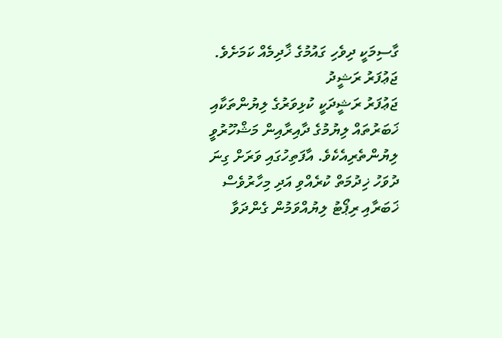ގާސިމަކީ ދިވެހި ގައުމުގެ ޚާދިމެއް ކަމަށެވެ.
ޖަޢުފަރު ރަޝީދު
ޖަޢުފަރު ރަޝީދަކީ ކުޅިވަރުގެ ލިޔުންތަކާއި ޚަބަރުތައް ލިޔުމުގެ ދާއިރާއިން މަޝްހޫރުވީ ލިޔުންތެރިއެކެވެ. އާފަތިހުގައި ވަރަށް ގިނަ ދުވަހު ޚިދުމަތް ކުރެއްވި އަދި މިހާރުވެސް ޚަބަރާއި ރިޕޯޓު ލިޔުއްވަމުން ގެންދަވާ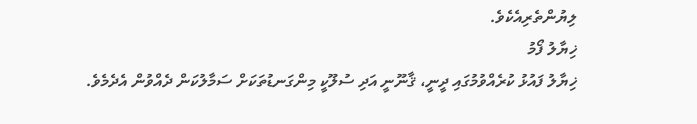ލިޔުންތެރިއެކެވެ.
ޚިޔާލު ފޯމު
ޚިޔާލު ފައުޅު ކުރެއްވުމުގައި ދީނީ، ޤާނޫނީ އަދި ސުލޫކީ މިންގަނޑުތަކަށް ސަމާލުކަން ދެއްވުން އެދެމެވެ.